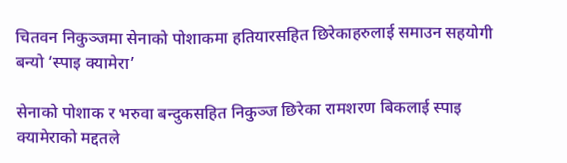चितवन निकुञ्जमा सेनाको पोशाकमा हतियारसहित छिरेकाहरुलाई समाउन सहयोगी बन्यो ‘स्पाइ क्यामेरा’

सेनाको पोशाक र भरुवा बन्दुकसहित निकुञ्ज छिरेका रामशरण बिकलाई स्पाइ क्यामेराको मद्दतले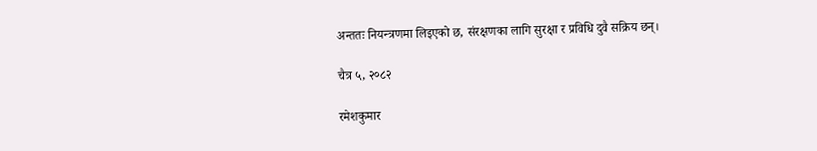अन्ततः नियन्त्रणमा लिइएको छ, संरक्षणका लागि सुरक्षा र प्रविधि दुवै सक्रिय छन्।

चैत्र ५, २०८२

रमेशकुमार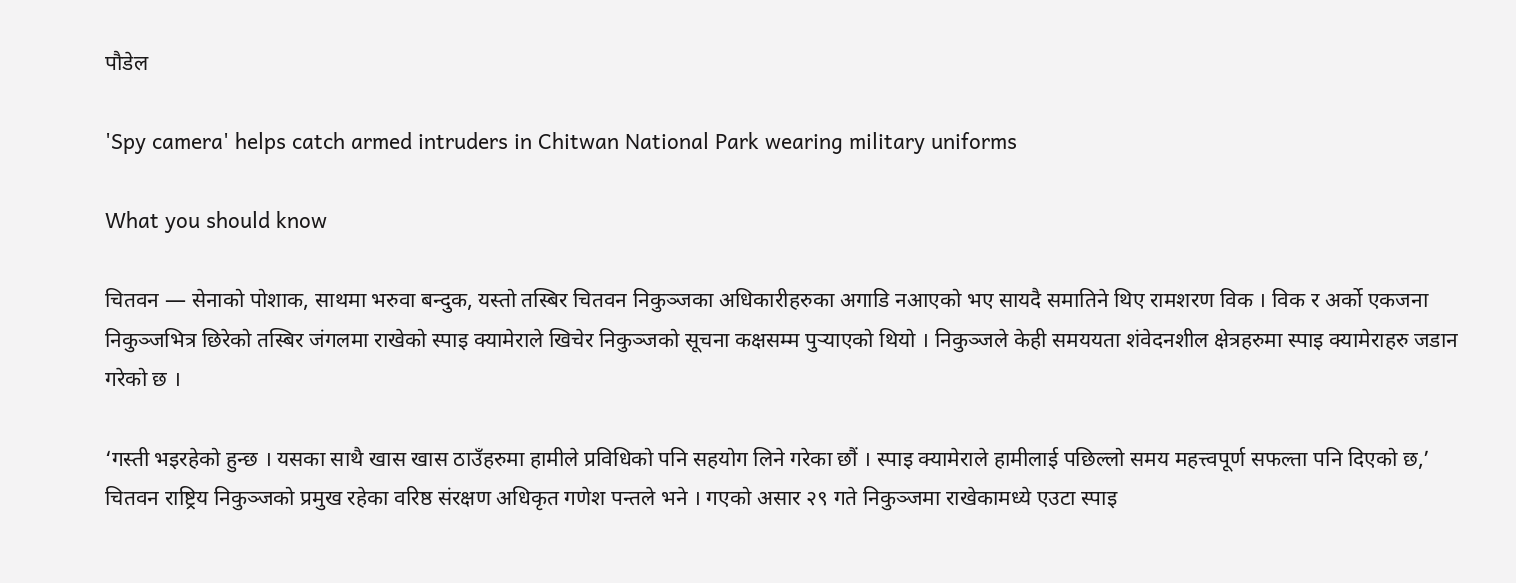पौडेल

'Spy camera' helps catch armed intruders in Chitwan National Park wearing military uniforms

What you should know

चितवन — सेनाको पोशाक, साथमा भरुवा बन्दुक, यस्तो तस्बिर चितवन निकुञ्जका अधिकारीहरुका अगाडि नआएको भए सायदै समातिने थिए रामशरण विक । विक र अर्को एकजना निकुञ्जभित्र छिरेको तस्बिर जंगलमा राखेको स्पाइ क्यामेराले खिचेर निकुञ्जको सूचना कक्षसम्म पुर्‍याएको थियो । निकुञ्जले केही समययता शंवेदनशील क्षेत्रहरुमा स्पाइ क्यामेराहरु जडान गरेको छ ।

‘गस्ती भइरहेको हुन्छ । यसका साथै खास खास ठाउँहरुमा हामीले प्रविधिको पनि सहयोग लिने गरेका छौं । स्पाइ क्यामेराले हामीलाई पछिल्लो समय महत्त्वपूर्ण सफल्ता पनि दिएको छ,’ चितवन राष्ट्रिय निकुञ्जको प्रमुख रहेका वरिष्ठ संरक्षण अधिकृत गणेश पन्तले भने । गएको असार २९ गते निकुञ्जमा राखेकामध्ये एउटा स्पाइ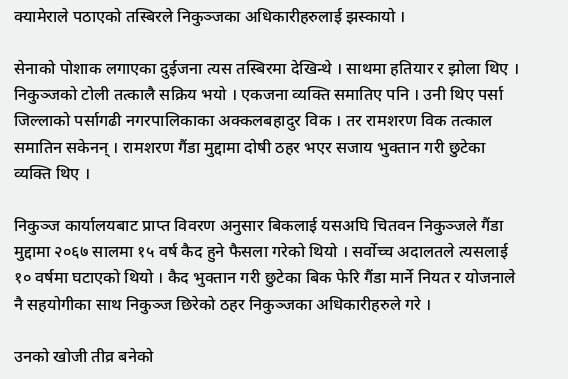क्यामेराले पठाएको तस्बिरले निकुञ्जका अधिकारीहरुलाई झस्कायो ।

सेनाको पोशाक लगाएका दुईजना त्यस तस्बिरमा देखिन्थे । साथमा हतियार र झोला थिए । निकुञ्जको टोली तत्कालै सक्रिय भयो । एकजना व्यक्ति समातिए पनि । उनी थिए पर्सा जिल्लाको पर्सागढी नगरपालिकाका अक्कलबहादुर विक । तर रामशरण विक तत्काल समातिन सकेनन् । रामशरण गैंडा मुद्दामा दोषी ठहर भएर सजाय भुक्तान गरी छुटेका व्यक्ति थिए ।

निकुञ्ज कार्यालयबाट प्राप्त विवरण अनुसार बिकलाई यसअघि चितवन निकुञ्जले गैंडा मुद्दामा २०६७ सालमा १५ वर्ष कैद हुने फैसला गरेको थियो । सर्वोच्च अदालतले त्यसलाई १० वर्षमा घटाएको थियो । कैद भुक्तान गरी छुटेका बिक फेरि गैंडा मार्ने नियत र योजनाले नै सहयोगीका साथ निकुञ्ज छिरेको ठहर निकुञ्जका अधिकारीहरुले गरे ।

उनको खोजी तीव्र बनेको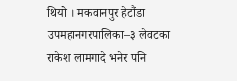थियो । मकवानपुर हेटौंडा उपमहानगरपालिका–३ लेवटका राकेश लामगादे भनेर पनि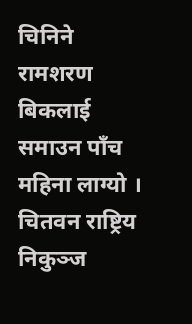चिनिने रामशरण बिकलाई समाउन पाँच महिना लाग्यो । चितवन राष्ट्रिय निकुञ्ज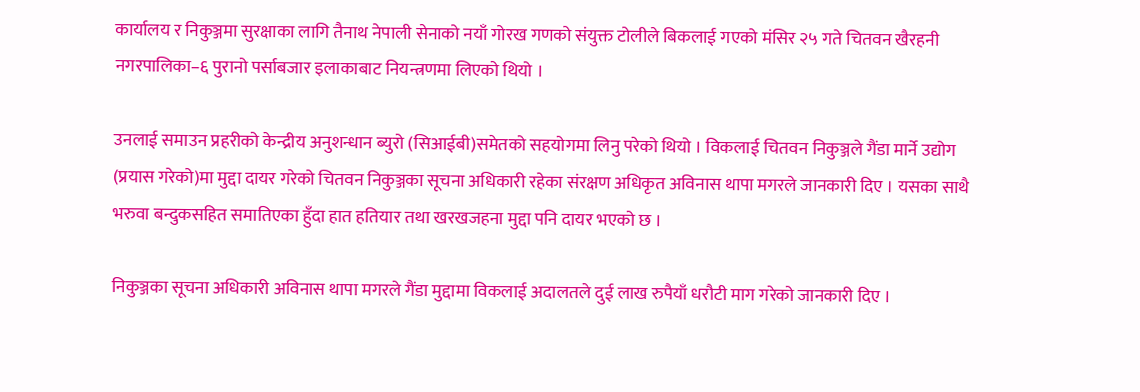कार्यालय र निकुञ्जमा सुरक्षाका लागि तैनाथ नेपाली सेनाको नयाँ गोरख गणको संयुक्त टोलीले बिकलाई गएको मंसिर २५ गते चितवन खैरहनी नगरपालिका–६ पुरानो पर्साबजार इलाकाबाट नियन्त्रणमा लिएको थियो ।

उनलाई समाउन प्रहरीको केन्द्रीय अनुशन्धान ब्युरो (सिआईबी)समेतको सहयोगमा लिनु परेको थियो । विकलाई चितवन निकुञ्जले गैंडा मार्ने उद्योग (प्रयास गरेको)मा मुद्दा दायर गरेको चितवन निकुञ्जका सूचना अधिकारी रहेका संरक्षण अधिकृत अविनास थापा मगरले जानकारी दिए । यसका साथै भरुवा बन्दुकसहित समातिएका हुँदा हात हतियार तथा खरखजहना मुद्दा पनि दायर भएको छ ।

निकुञ्जका सूचना अधिकारी अविनास थापा मगरले गैंडा मुद्दामा विकलाई अदालतले दुई लाख रुपैयाँ धरौटी माग गरेको जानकारी दिए ।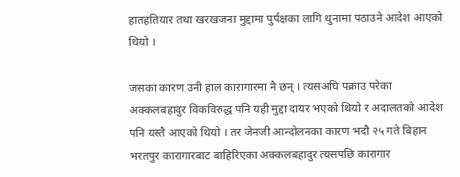हातहतियार तथा खरखजना मुद्दामा पुर्पक्षका लागि थुनामा पठाउने आदेश आएको थियो ।

जसका कारण उनी हाल कारागारमा नै छन् । त्यसअघि पक्राउ परेका अक्कलबहादुर विकविरुद्ध पनि यही मुद्दा दायर भएको थियो र अदालतको आदेश पनि यस्तै आएको थियो । तर जेनजी आन्दोलनका कारण भदौ २५ गते बिहान भरतपुर कारागारबाट बाहिरिएका अक्कलबहादुर त्यसपछि कारागार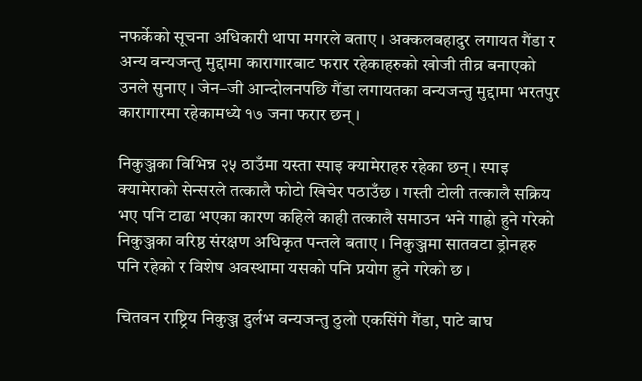नफर्केको सूचना अधिकारी थापा मगरले बताए । अक्कलबहादुर लगायत गैंडा र अन्य वन्यजन्तु मुद्दामा कारागारबाट फरार रहेकाहरुको खोजी तीव्र बनाएको उनले सुनाए । जेन–जी आन्दोलनपछि गैंडा लगायतका वन्यजन्तु मुद्दामा भरतपुर कारागारमा रहेकामध्ये १७ जना फरार छन् ।

निकुञ्जका विभिन्न २५ ठाउँमा यस्ता स्पाइ क्यामेराहरु रहेका छन् । स्पाइ क्यामेराको सेन्सरले तत्कालै फोटो खिचेर पठाउँछ । गस्ती टोली तत्कालै सक्रिय भए पनि टाढा भएका कारण कहिले काही तत्कालै समाउन भने गाह्रो हुने गरेको निकुञ्जका वरिष्ठ संरक्षण अधिकृत पन्तले बताए । निकुञ्जमा सातवटा ड्रोनहरु पनि रहेको र विशेष अवस्थामा यसको पनि प्रयोग हुने गरेको छ ।

चितवन राष्ट्रिय निकुञ्ज दुर्लभ वन्यजन्तु ठुलो एकसिंगे गैंडा, पाटे बाघ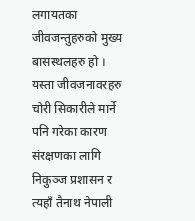लगायतका जीवजन्तुहरुको मुख्य बासस्थलहरु हो । यस्ता जीवजनावरहरु चोरी सिकारीले मार्ने पनि गरेका कारण संरक्षणका लागि निकुञ्ज प्रशासन र त्यहाँ तैनाथ नेपाली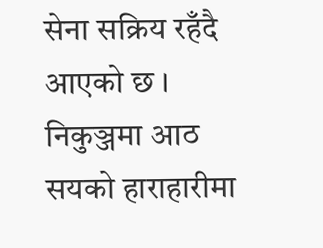सेना सक्रिय रहँदै आएको छ । निकुञ्जमा आठ सयको हाराहारीमा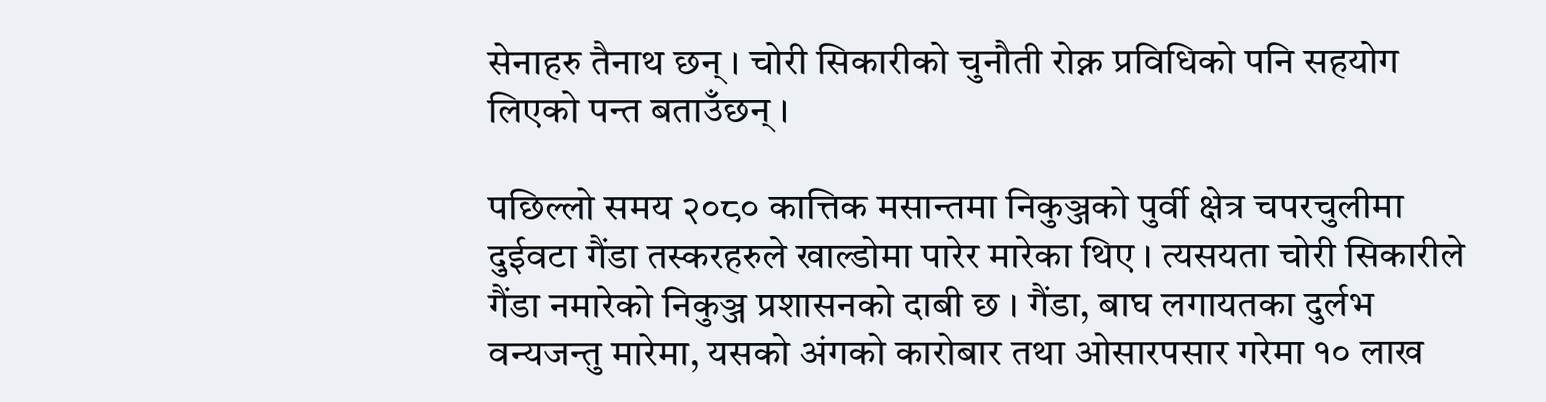सेनाहरु तैनाथ छन् । चोरी सिकारीको चुनौती रोक्न प्रविधिको पनि सहयोग लिएको पन्त बताउँछन् ।

पछिल्लो समय २०८० कात्तिक मसान्तमा निकुञ्जको पुर्वी क्षेत्र चपरचुलीमा दुईवटा गैंडा तस्करहरुले खाल्डोमा पारेर मारेका थिए । त्यसयता चोरी सिकारीले गैंडा नमारेको निकुञ्ज प्रशासनको दाबी छ । गैंडा, बाघ लगायतका दुर्लभ वन्यजन्तु मारेमा, यसको अंगको कारोबार तथा ओसारपसार गरेमा १० लाख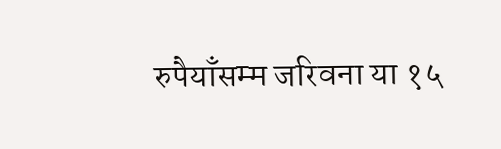रुपैयाँसम्म जरिवना या १५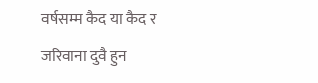वर्षसम्म कैद या कैद र जरिवाना दुवै हुन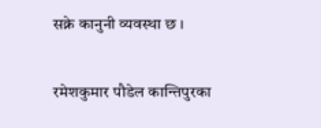सक्ने कानुनी व्यवस्था छ ।

रमेशकुमार पौडेल कान्तिपुरका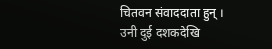चितवन संवाददाता हुन् । उनी दुई दशकदेखि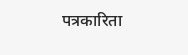पत्रकारिता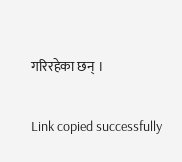गरिरहेका छन् ।

Link copied successfully